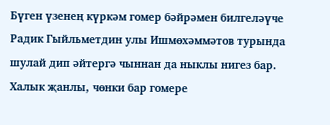Бүген үзенең күркәм гомер бәйрәмен билгеләүче Радик Гыйльметдин улы Ишмөхәммәтов турында шулай дип әйтергә чыннан да ныклы нигез бар. Халык җанлы, чөнки бар гомере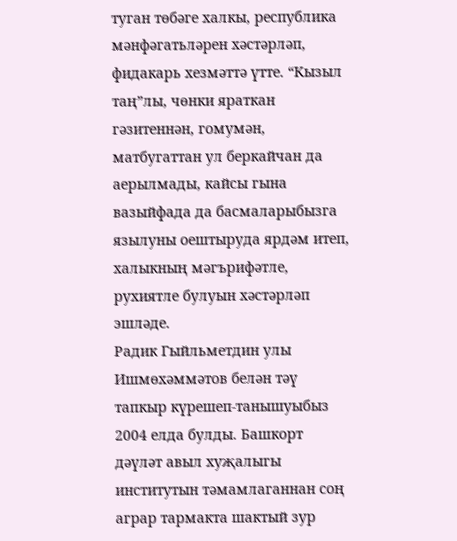туган төбәге халкы, республика мәнфәгатьләрен хәстәрләп, фидакарь хезмәттә үтте. “Кызыл таң”лы, чөнки яраткан гәзитеннән, гомумән, матбугаттан ул беркайчан да аерылмады, кайсы гына вазыйфада да басмаларыбызга язылуны оештыруда ярдәм итеп, халыкның мәгърифәтле, рухиятле булуын хәстәрләп эшләде.
Радик Гыйльметдин улы Ишмөхәммәтов белән тәү тапкыр күрешеп-танышуыбыз 2004 елда булды. Башкорт дәүләт авыл хуҗалыгы институтын тәмамлаганнан соң аграр тармакта шактый зур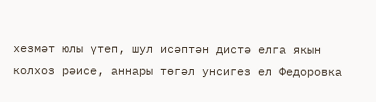хезмәт юлы үтеп, шул исәптән дистә елга якын колхоз рәисе, аннары төгәл унсигез ел Федоровка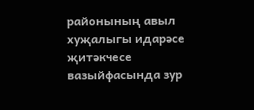районының авыл хуҗалыгы идарәсе җитәкчесе вазыйфасында зур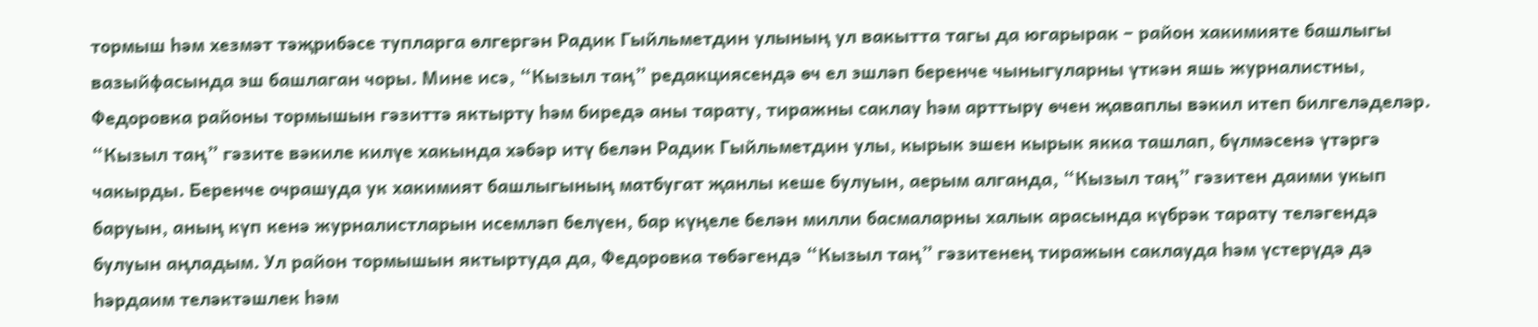тормыш һәм хезмәт тәҗрибәсе тупларга өлгергән Радик Гыйльметдин улының ул вакытта тагы да югарырак – район хакимияте башлыгы вазыйфасында эш башлаган чоры. Мине исә, “Кызыл таң” редакциясендә өч ел эшләп беренче чыныгуларны үткән яшь журналистны, Федоровка районы тормышын гәзиттә яктырту һәм биредә аны тарату, тиражны саклау һәм арттыру өчен җаваплы вәкил итеп билгеләделәр.
“Кызыл таң” гәзите вәкиле килүе хакында хәбәр итү белән Радик Гыйльметдин улы, кырык эшен кырык якка ташлап, бүлмәсенә үтәргә чакырды. Беренче очрашуда ук хакимият башлыгының матбугат җанлы кеше булуын, аерым алганда, “Кызыл таң” гәзитен даими укып баруын, аның күп кенә журналистларын исемләп белүен, бар күңеле белән милли басмаларны халык арасында күбрәк тарату теләгендә булуын аңладым. Ул район тормышын яктыртуда да, Федоровка төбәгендә “Кызыл таң” гәзитенең тиражын саклауда һәм үстерүдә дә һәрдаим теләктәшлек һәм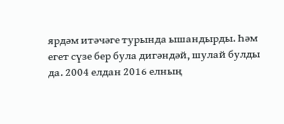ярдәм итәчәге турында ышандырды. Һәм егет сүзе бер була дигәндәй, шулай булды да. 2004 елдан 2016 елның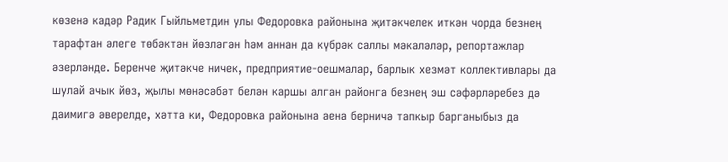көзенә кадәр Радик Гыйльметдин улы Федоровка районына җитәкчелек иткән чорда безнең тарафтан әлеге төбәктән йөзләгән һәм аннан да күбрәк саллы мәкаләләр, репортажлар әзерләнде. Беренче җитәкче ничек, предприятие-оешмалар, барлык хезмәт коллективлары да шулай ачык йөз, җылы мөнәсәбәт белән каршы алган районга безнең эш сәфәрләребез дә даимигә әверелде, хәтта ки, Федоровка районына аена берничә тапкыр барганыбыз да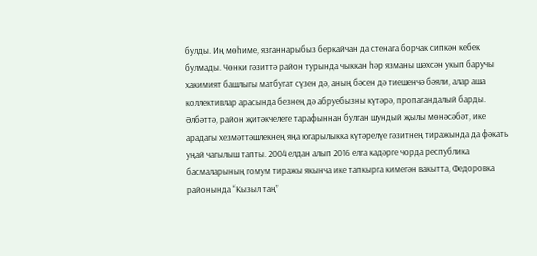булды. Иң мөһиме, язганнарыбыз беркайчан да стенага борчак сипкән кебек булмады. Чөнки гәзиттә район турында чыккан һәр язманы шәхсән укып баручы хакимият башлыгы матбугат сүзен дә, аның бәсен дә тиешенчә бәяли, алар аша коллективлар арасында безнең дә абруебызны күтәрә, пропагандалый барды. Әлбәттә, район җитәкчелеге тарафыннан булган шундый җылы мөнәсәбәт, ике арадагы хезмәттәшлекнең яңа югарылыкка күтәрелүе гәзитнең тиражында да фәкать уңай чагылыш тапты. 2004 елдан алып 2016 елга кадәрге чорда республика басмаларының гомум тиражы якынча ике тапкырга кимегән вакытта, Федоровка районында “Кызыл таң”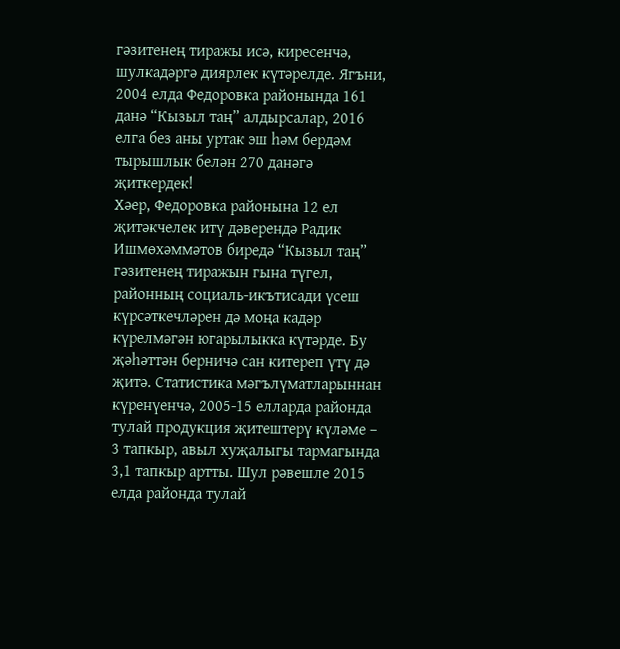гәзитенең тиражы исә, киресенчә, шулкадәргә диярлек күтәрелде. Ягъни, 2004 елда Федоровка районында 161 данә “Кызыл таң” алдырсалар, 2016 елга без аны уртак эш һәм бердәм тырышлык белән 270 данәгә җиткердек!
Хәер, Федоровка районына 12 ел җитәкчелек итү дәверендә Радик Ишмөхәммәтов биредә “Кызыл таң” гәзитенең тиражын гына түгел, районның социаль-икътисади үсеш күрсәткечләрен дә моңа кадәр күрелмәгән югарылыкка күтәрде. Бу җәһәттән берничә сан китереп үтү дә җитә. Статистика мәгълүматларыннан күренүенчә, 2005-15 елларда районда тулай продукция җитештерү күләме – 3 тапкыр, авыл хуҗалыгы тармагында 3,1 тапкыр артты. Шул рәвешле 2015 елда районда тулай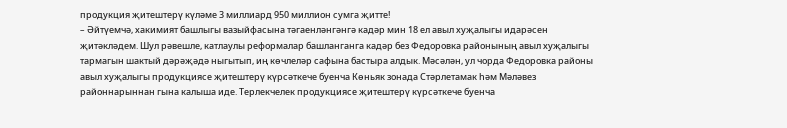продукция җитештерү күләме 3 миллиард 950 миллион сумга җитте!
– Әйтүемчә, хакимият башлыгы вазыйфасына тәгаенләнгәнгә кадәр мин 18 ел авыл хуҗалыгы идарәсен җитәкләдем. Шул рәвешле, катлаулы реформалар башланганга кадәр без Федоровка районының авыл хуҗалыгы тармагын шактый дәрәҗәдә ныгытып, иң көчлеләр сафына бастыра алдык. Мәсәлән, ул чорда Федоровка районы авыл хуҗалыгы продукциясе җитештерү күрсәткече буенча Көньяк зонада Стәрлетамак һәм Мәләвез районнарыннан гына калыша иде. Терлекчелек продукциясе җитештерү күрсәткече буенча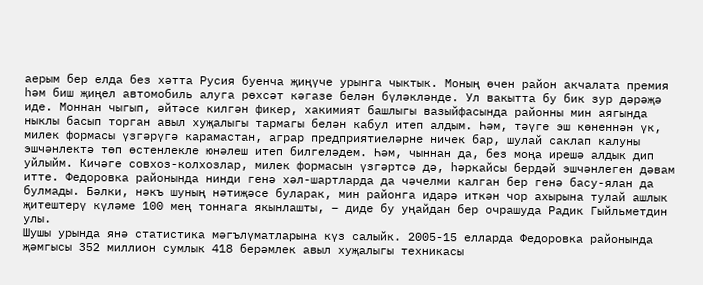аерым бер елда без хәтта Русия буенча җиңүче урынга чыктык. Моның өчен район акчалата премия һәм биш җиңел автомобиль алуга рөхсәт кәгазе белән бүләкләнде. Ул вакытта бу бик зур дәрәҗә иде. Моннан чыгып, әйтәсе килгән фикер, хакимият башлыгы вазыйфасында районны мин аягында ныклы басып торган авыл хуҗалыгы тармагы белән кабул итеп алдым. Һәм, тәүге эш көненнән үк, милек формасы үзгәрүгә карамастан, аграр предприятиеләрне ничек бар, шулай саклап калуны эшчәнлектә төп өстенлекле юнәлеш итеп билгеләдем. Һәм, чыннан да, без моңа ирешә алдык дип уйлыйм. Кичәге совхоз-колхозлар, милек формасын үзгәртсә дә, һәркайсы бердәй эшчәнлеген дәвам итте. Федоровка районында нинди генә хәл-шартларда да чәчелми калган бер генә басу-ялан да булмады. Бәлки, нәкъ шуның нәтиҗәсе буларак, мин районга идарә иткән чор ахырына тулай ашлык җитештерү күләме 100 мең тоннага якынлашты, – диде бу уңайдан бер очрашуда Радик Гыйльметдин улы.
Шушы урында янә статистика мәгълүматларына күз салыйк. 2005-15 елларда Федоровка районында җәмгысы 352 миллион сумлык 418 берәмлек авыл хуҗалыгы техникасы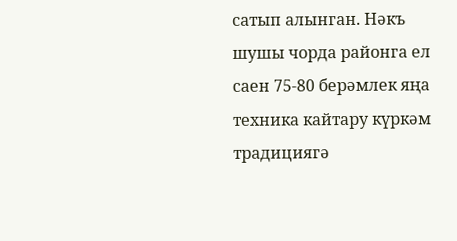сатып алынган. Нәкъ шушы чорда районга ел саен 75-80 берәмлек яңа техника кайтару күркәм традициягә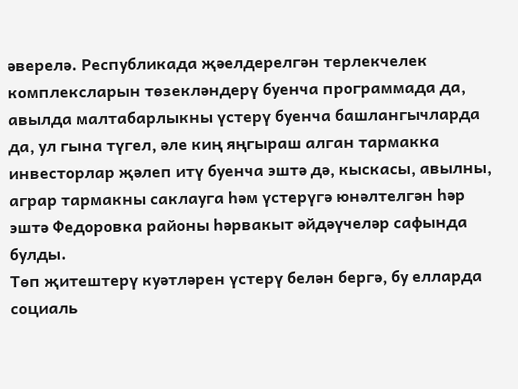әверелә. Республикада җәелдерелгән терлекчелек комплексларын төзекләндерү буенча программада да, авылда малтабарлыкны үстерү буенча башлангычларда да, ул гына түгел, әле киң яңгыраш алган тармакка инвесторлар җәлеп итү буенча эштә дә, кыскасы, авылны, аграр тармакны саклауга һәм үстерүгә юнәлтелгән һәр эштә Федоровка районы һәрвакыт әйдәүчеләр сафында булды.
Төп җитештерү куәтләрен үстерү белән бергә, бу елларда социаль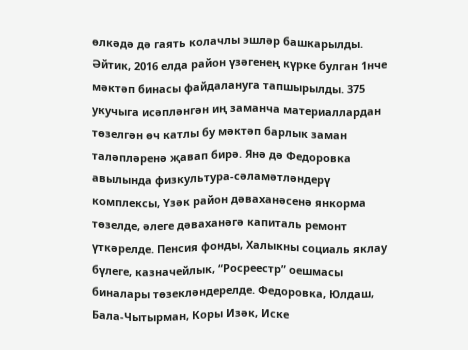өлкәдә дә гаять колачлы эшләр башкарылды. Әйтик, 2016 елда район үзәгенең күрке булган 1нче мәктәп бинасы файдалануга тапшырылды. 375 укучыга исәпләнгән иң заманча материаллардан төзелгән өч катлы бу мәктәп барлык заман таләпләренә җавап бирә. Янә дә Федоровка авылында физкультура-сәламәтләндерү комплексы, Үзәк район дәваханәсенә янкорма төзелде, әлеге дәваханәгә капиталь ремонт үткәрелде. Пенсия фонды, Халыкны социаль яклау бүлеге, казначейлык, “Росреестр” оешмасы биналары төзекләндерелде. Федоровка, Юлдаш, Бала-Чытырман, Коры Изәк, Иске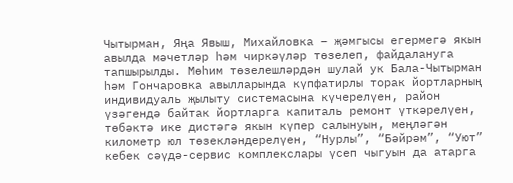Чытырман, Яңа Явыш, Михайловка – җәмгысы егермегә якын авылда мәчетләр һәм чиркәүләр төзелеп, файдалануга тапшырылды. Мөһим төзелешләрдән шулай ук Бала-Чытырман һәм Гончаровка авылларында күпфатирлы торак йортларның индивидуаль җылыту системасына күчерелүен, район үзәгендә байтак йортларга капиталь ремонт үткәрелүен, төбәктә ике дистәгә якын күпер салынуын, меңләгән километр юл төзекләндерелүен, “Нурлы”, “Бәйрәм”, “Уют” кебек сәүдә-сервис комплекслары үсеп чыгуын да атарга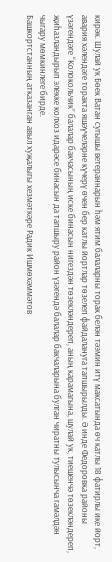кирәк. Шулай ук Бөек Ватан сугышы ветераннарын һәм ятим балаларны торак белән тәэмин итү максатында өч катлы 18 фатирлы ике йорт, авария хәлендәге торакта яшәүчеләрне күчерү өчен бер катлы йортлар төзелеп файдалануга тапшырылды. Ә инде Федоровка районы үзәгендәге “Колокольчик” балалар бакчасының иске бинасын нигездән төзекләндереп, аның карамагына, шулай ук, тиешенчә төзекләндереп, җиһазландырып элекке колхоз идарәсе бинасын да тапшыру район үзәгендә балалар бакчаларына булган чиратны тулысынча гамәлдән чыгару мөмкинлеге бирде.
Башкортстанның атказанган авыл хуҗалыгы хезмәткәре Радик Ишмөхәммәтов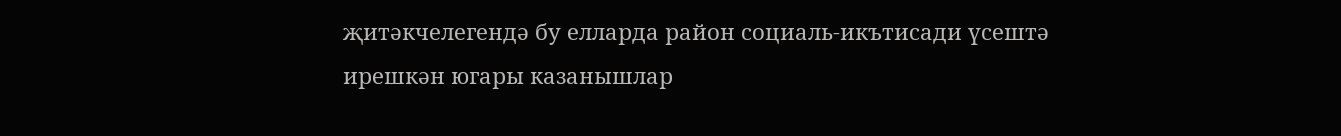җитәкчелегендә бу елларда район социаль-икътисади үсештә ирешкән югары казанышлар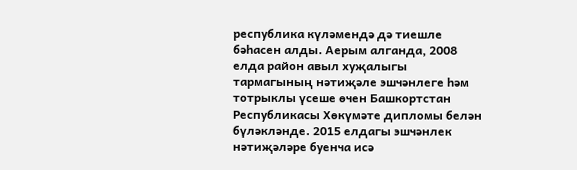республика күләмендә дә тиешле бәһасен алды. Аерым алганда, 2008 елда район авыл хуҗалыгы тармагының нәтиҗәле эшчәнлеге һәм тотрыклы үсеше өчен Башкортстан Республикасы Хөкүмәте дипломы белән бүләкләнде. 2015 елдагы эшчәнлек нәтиҗәләре буенча исә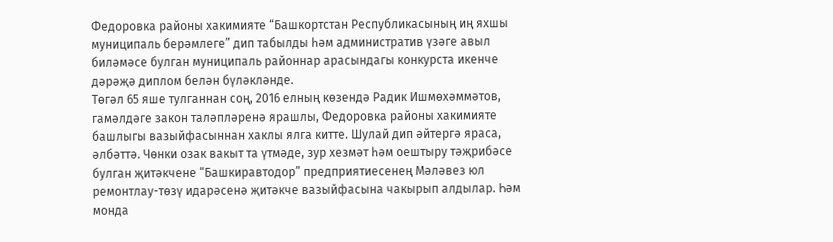Федоровка районы хакимияте “Башкортстан Республикасының иң яхшы муниципаль берәмлеге” дип табылды һәм административ үзәге авыл биләмәсе булган муниципаль районнар арасындагы конкурста икенче дәрәҗә диплом белән бүләкләнде.
Төгәл 65 яше тулганнан соң, 2016 елның көзендә Радик Ишмөхәммәтов, гамәлдәге закон таләпләренә ярашлы, Федоровка районы хакимияте башлыгы вазыйфасыннан хаклы ялга китте. Шулай дип әйтергә яраса, әлбәттә. Чөнки озак вакыт та үтмәде, зур хезмәт һәм оештыру тәҗрибәсе булган җитәкчене “Башкиравтодор” предприятиесенең Мәләвез юл ремонтлау-төзү идарәсенә җитәкче вазыйфасына чакырып алдылар. Һәм монда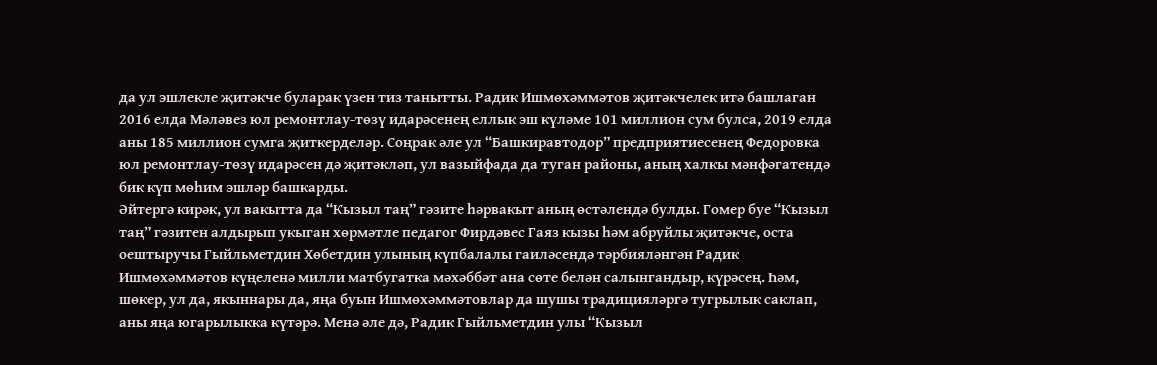да ул эшлекле җитәкче буларак үзен тиз танытты. Радик Ишмөхәммәтов җитәкчелек итә башлаган 2016 елда Мәләвез юл ремонтлау-төзү идарәсенең еллык эш күләме 101 миллион сум булса, 2019 елда аны 185 миллион сумга җиткерделәр. Соңрак әле ул “Башкиравтодор” предприятиесенең Федоровка юл ремонтлау-төзү идарәсен дә җитәкләп, ул вазыйфада да туган районы, аның халкы мәнфәгатендә бик күп мөһим эшләр башкарды.
Әйтергә кирәк, ул вакытта да “Кызыл таң” гәзите һәрвакыт аның өстәлендә булды. Гомер буе “Кызыл таң” гәзитен алдырып укыган хөрмәтле педагог Фирдәвес Гаяз кызы һәм абруйлы җитәкче, оста оештыручы Гыйльметдин Хөбетдин улының күпбалалы гаиләсендә тәрбияләнгән Радик Ишмөхәммәтов күңеленә милли матбугатка мәхәббәт ана сөте белән салынгандыр, күрәсең. Һәм, шөкер, ул да, якыннары да, яңа буын Ишмөхәммәтовлар да шушы традицияләргә тугрылык саклап, аны яңа югарылыкка күтәрә. Менә әле дә, Радик Гыйльметдин улы “Кызыл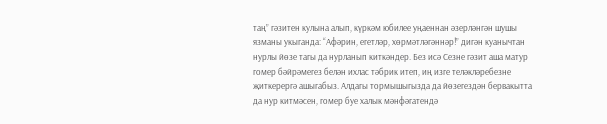таң” гәзитен кулына алып, күркәм юбилее уңаеннан әзерләнгән шушы язманы укыганда: “Афәрин, егетләр, хөрмәтләгәннәр!” дигән куанычтан нурлы йөзе тагы да нурланып киткәндер. Без исә Сезне гәзит аша матур гомер бәйрәмегез белән ихлас тәбрик итеп, иң изге теләкләребезне җиткерергә ашыгабыз. Алдагы тормышыгызда да йөзегездән бервакытта да нур китмәсен, гомер буе халык мәнфәгатендә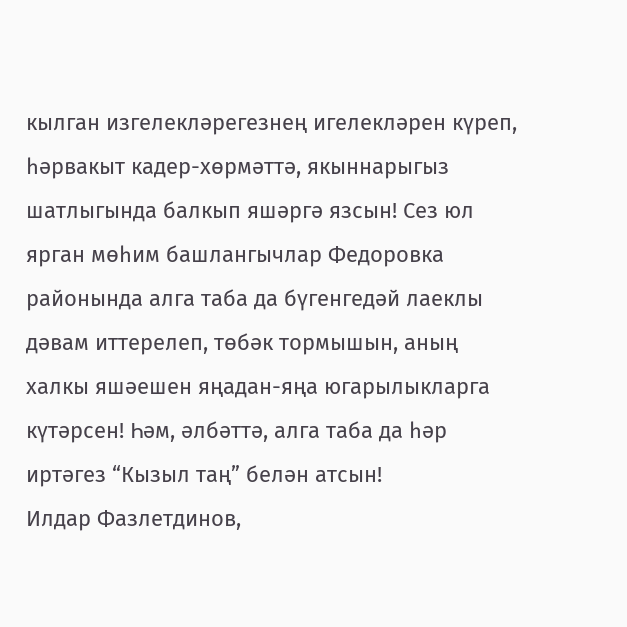кылган изгелекләрегезнең игелекләрен күреп, һәрвакыт кадер-хөрмәттә, якыннарыгыз шатлыгында балкып яшәргә язсын! Сез юл ярган мөһим башлангычлар Федоровка районында алга таба да бүгенгедәй лаеклы дәвам иттерелеп, төбәк тормышын, аның халкы яшәешен яңадан-яңа югарылыкларга күтәрсен! Һәм, әлбәттә, алга таба да һәр иртәгез “Кызыл таң” белән атсын!
Илдар Фазлетдинов,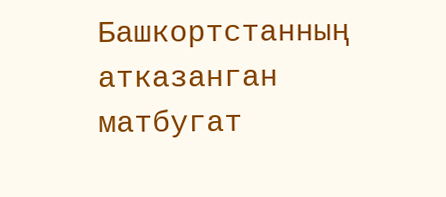Башкортстанның атказанган матбугат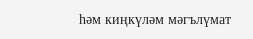һәм киңкүләм мәгълүмат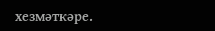хезмәткәре.